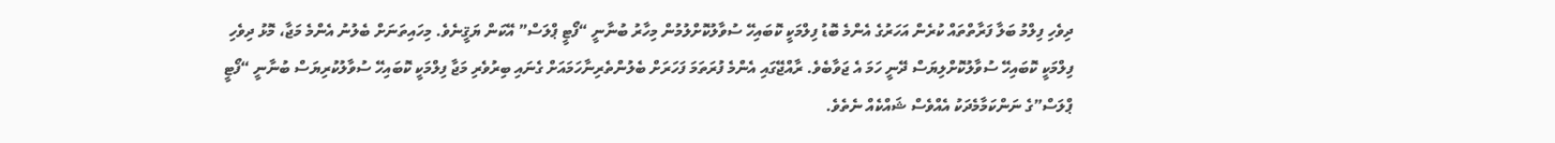ދިވެހި ފިލްމު ބަލާ ފަރާތްތައް ކުރެން އަހަރުގެ އެންމެ ބޮޑު ފިލްމަކީ ކޮބައިހޭ ސުވާލުކޮށްލުމުން މިހާރު ބުނާނީ “ފޯޓީ ޕްލަސް” އޭކަން ޔަޤީނެވެ. މިހައިތަނަށް ބެލުނު އެންމެ މަޖާ، މޮޅު ދިވެހި ފިލްމަކީ ކޮބައިހޭ ސުވާލުކޮށްލިޔަސް ދޭނީ ހަމަ އެ ޖަވާބެވެ. ރާއްޖޭގައި އެންމެ ފުރަތަމަ ފަހަރަށް ބެލުންތެރިނާހަމައަށް ގެނައި ބިރުވެރި މަޖާ ފިލްމަކީ ކޮބައިހޭ ސުވާލުކުރިޔަސް ބުނާނީ “ފޯޓީ ޕްލަސް”ގެ ނަންކަމާމެދަކު އެއްވެސް ޝައްކެއް ނެތެވެ.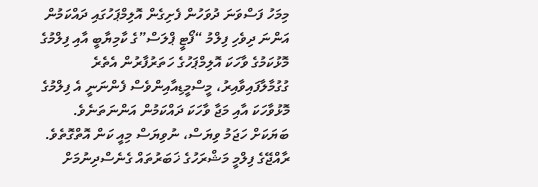މިމަހު ފަސްވަނަ ދުވަހުން ފެށިގެން އޮލިމްޕަހުގައި ދައްކަމުން އަންނަ ދިވެހި ފިލްމު “ފޯޓީ ޕްލަސް”ގެ ކާމިޔާބީ އާއި ފިލްމުގެ މޮޅުކަމުގެ ވާހަކަ އޮލިމްޕަހުގެ ހަތަރުފާރުން އެތެރެ ގުގުމާލާފައިވާއިރު، މީސްމީޑިއާއިންވެސް ފެންނަނީ އެ ފިލްމުގެ މޮޅުވާހަކަ އާއި މަޖާ ވާހަކަ ދައްކަމުން އަންނަތަނެވެ. ބަޔަކަށް ހަޖަމު ވިޔަސް، ނުވިޔަސް މިއީ ކަން އޮތްގޮތެވެ.
ރާއްޖޭގެ ފިލްމީ މަޝްރަހުގެ ޚަބަރުތައް ގެނެސްދިނުމަށް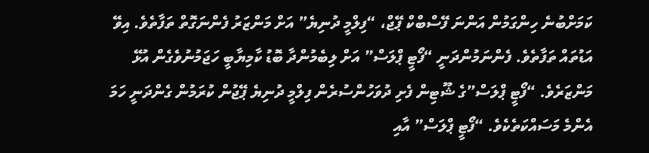ކަމަށްބުނެ ހިންގަމުން އަންނަ ފޭސްބްކް ޕޭޖް، “ފިލްމީ ދުނިޔެ” އަށް މަންޒަރު ފެންނަގޮތް ތަފާތެވެ. އިވޭ އަޑުތައް ތަފާތެވެ. ފެންނަމުންދަނީ “ފޯޓީ ޕްލަސް” އަށް ލިބެމުންދާ ބޮޑު ކާމިޔާބީ ހަޖަމުނުވެގެން އުޅޭ މަންޒަރެވެ. “ފޯޓީ ޕްލަސް”ގެ ޝޫޓިން ފެށި ދުވަހުންސުރެން ފިލްމީ ދުނިޔެ ޕޭޖުން ކުރަމުން ގެންދަނީ ހަމަ އެންމެ މަސައްކަތެކެވެ. “ފޯޓީ ޕްލަސް” އާއި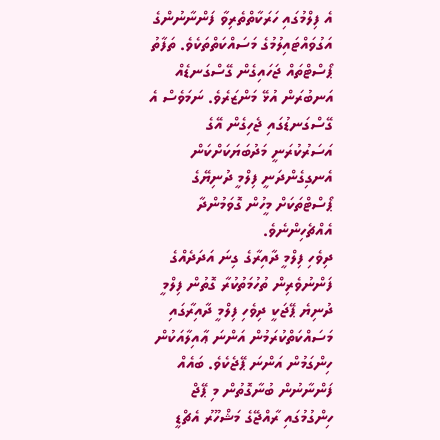އެ ފިލްމުގައި ހަރަކާތްތެރިވާ ފަންނާނުންގެ އަގުވައްޓައިލުމުގެ މަސައްކަތްތަކެވެ. ތަފާތު ޕޯސްޓްތައް ޖަހައިގެން ގޭސްގަނޑެއް އަނބުރަން އުޅޭ މަންޒަރެވެ. ނަމަވެސް އެ ގޭސްގަނޑުގައި ޖެހިގެން އޭގެ އަސަރުކުރަނީ މަދުބަޔަކަށްކަން އެނގިގެންދަނީ ފިލްމީ ދުނިޔޭގެ ޕޯސްޓްތަކަށް މީހުން ގޮވަމުންދާ އެއްޗެހިންނެވެ.
ދިވެހި ފިލްމީ ދާއިރާގެ ގިނަ އަދަދެއްގެ ފަންނުވެރިން ތުހުމަތުކުރާ ގޮތުން ފިލްމީ ދުނިޔެ ޕޭޖަކީ ދިވެހި ފިލްމީ ދާއިރާގައި މަސައްކަތްކުރަމުން އަންނަ ޢާއިލާއަކުން ހިންގަމުން އަންނަ ޕޭޖެކެވެ. ބައެއް ފަންނާނުން ބުނާގޮތުން މި ޕޭޖް ހިންގުމުގައި ރާއްޖޭގެ މަޝްހޫރު އެޗްޑީ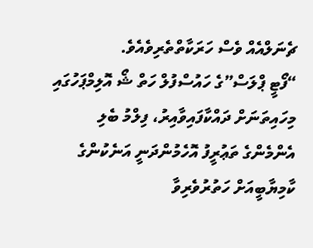ޗެނަލްއެއް ވެސް ހަރަކާތްތެރިވެއެވެ.
“ފޯޓީ ޕްލަސް”ގެ ހައުސްފުލް ހަތް ޝޯ އޮލިމްޕަހުގައި މިހައިތަނަށް ދައްކާފައިވާއިރު، ފިލްމު ބެލި އެންމެންގެ ތަޢުރީފު އޮހެމުންދަނީ އަނެކުންގެ ކާމިޔާބީއަށް ހަތުރުވެރިވާ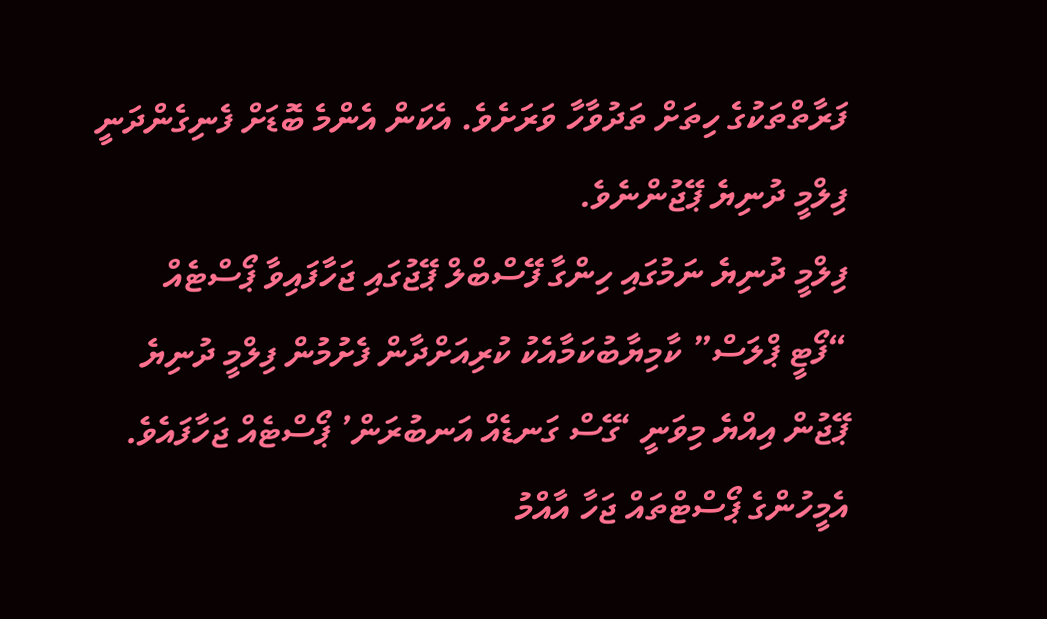ފަރާތްތަކުގެ ހިތަށް ތަދުވާހާ ވަރަށެވެ. އެކަން އެންމެ ބޮޑަށް ފެނިގެންދަނީ ފިލްމީ ދުނިޔެ ޕޭޖުންނެވެ.
ފިލްމީ ދުނިޔެ ނަމުގައި ހިންގާ ފޭސްބްލް ޕޭޖުގައި ޖަހާފައިވާ ޕޯސްޓެއް
“ފޯޓީ ޕްލަސް” ކާމިޔާބުކަމާއެކު ކުރިއަށްދާން ފެށުމުން ފިލްމީ ދުނިޔެ ޕޭޖުން އިއްޔެ މިވަނީ ‘ގޭސް ގަނޑެއް އަނބުރަން’ ޕޯސްޓެއް ޖަހާފައެވެ. އެމީހުންގެ ޕޯސްޓްތައް ޖަހާ އާއްމު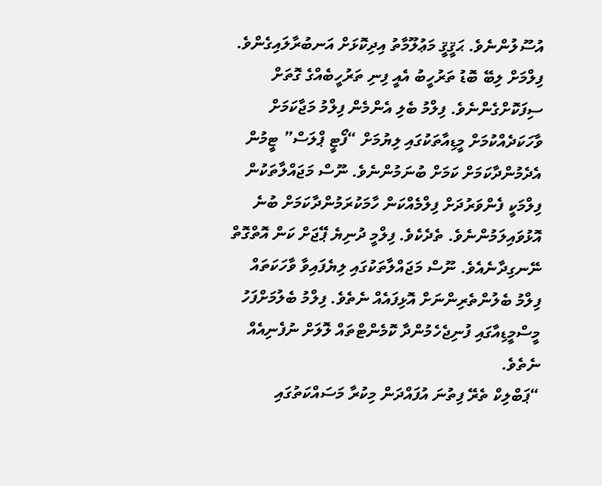އުސޫލުންނެވެ. ޙަޤީޤީ މަޢުލޫމާތު އިދިކޮޅަށް އަނބުރާލައިގެންވެ. ފިލްމަށް ލިބޭ ބޮޑު ތަރުހީބު އެއީ ފިނި ތަރުހީބެއްގެ ގޮތަށް ސިފަކޮށްގެންނެވެ. ފިލްމު ބެލި އެންމެން ފިލްމު މަޖާކަމަށް ވާހަކަދެއްކުމަށް މީޑިއާތަކުގައި ލިޔުމަށް “ފޯޓީ ޕްލަސް” ޓީމުން އެދެމުންދާކަމަށް ކަމަށް ބުނަމުންނެވެ. ނޫސް މަޖައްލާތަކުން ފިލްމަކީ ފެންވަރުދަށް ފިލްމެއްކަން ހާމަކުރަމުންދާކަމަށް ބުނެ އޮޅުވައިލަމުންނެވެ. ތެދެކެވެ. ފިލްމީ ދުނިޔެ ޕޭޖަށް ކަން އޮތްގޮތް ނޭނގިދާނެއެވެ. ނޫސް މަޖައްލާތަކުގައި ލިޔެފައިވާ ވާހަކަތައް ފިލްމު ބެލުންތެރިންނަށް އޮޅިފައެއް ނެތެވެ. ފިލްމު ބެލުމަށްފަހު މީސްމީޑިއާގައި ފުނިޖެހެމުންދާ ކޮމެންޓްތައް ލޮލަށް ނުފެނިއެއް ނެތެވެ.
“ޕަބްލިކް ތެރޭ ފިތުނަ އުފައްދަން މިކުރާ މަސައްކަތުގައި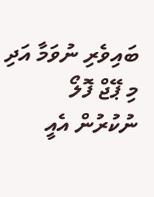ބައިވެރި ނުވަމާ އަދި މި ޕޭޖް ފޮލޯ ނުކުރުން އެއީ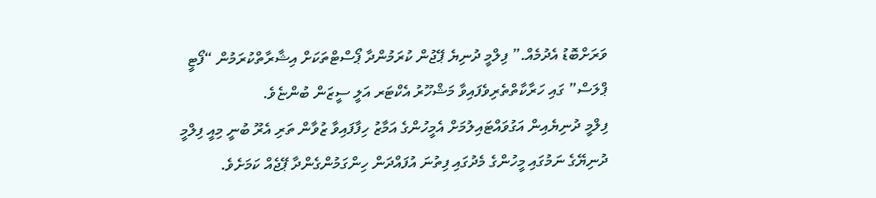ވަރަށްބޮޑު އެދުމެއް.” ފިލްމީ ދުނިޔެ ޕޭޖުން ކުރަމުންދާ ޕޯސްޓްތަކަށް އިޝާރާތްކުރަމުން “ފޯޓީ ޕްލަސް” ގައި ހަރާކާތްތެރިވެފައިވާ މަޝްހޫރު އެކްޓަރ އަލީ ސީޒަން ބުންޏެވެ.
ފިލްމީ ދުނިޔެއިން އަގުވައްޓައިލުމަށް އެމީހުންގެ އަމާޒު ހިފާފައިވާ ޒުވާން ތަރި އެރޫ ބުނީ މިއީ ފިލްމީ ދުނިޔޭގެ ނަމުގައި މީހުންގެ މެދުގައި ފިތުނަ އުފައްދަން ހިންގަމުންގެންދާ ޕޭޖެއް ކަމަށެވެ.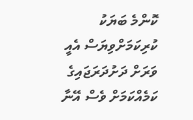ކޮންމެ ބަޔަކު ކުރިކަމަށްވިޔަސް އެއީ ވަރަށް ދަށުދަރަޖައިގެ ކަމެއްކަމަށް ވެސް އޭނާ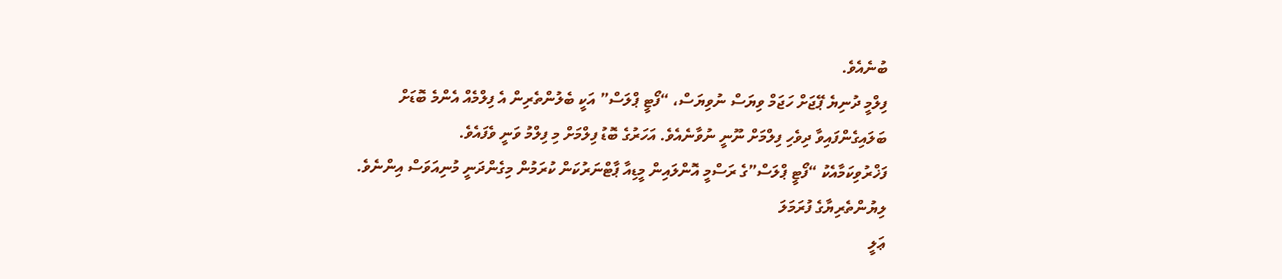ބުނެއެވެ.
ފިލްމީ ދުނިޔެ ޕޭޖަށް ހަޖަމް ވިޔަސް ނުވިޔަސް، “ފޯޓީ ޕްލަސް” އަކީ ބެލުންތެރިން އެ ފިލްމެއް އެންމެ ބޮޑަށް ބަލައިގެންފައިވާ ދިވެހި ފިލްމަށް ނޫނީ ނުވާނެއެވެ. އަހަރުގެ ބޮޑު ފިލްމަށް މި ފިލްމު ވަނީ ވެފައެވެ.
ފަޚްރުވިކަމާއެކު “ފޯޓީ ޕްލަސް”ގެ ރަސްމީ އޮންލައިން މީޑިއާ ޕާޓްނަރުކަން ކުރަމުން މިގެންދަނީ މުނިއަވަސް އިންނެވެ.
ލިޔުންތެރިޔާގެ ފުރަމަލަ
ޢަލީ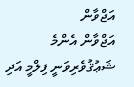އަޖްވާން
އަޖްވާން އެންމެ ޝަޢުޤުވެރިވަނީ ފިލްމީ އަދި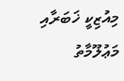މިއުޒިކީ ޚަބަރާއި މަޢުލޫމާތު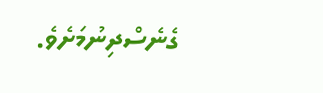ގެނެސްދިނުމަށެވެ.